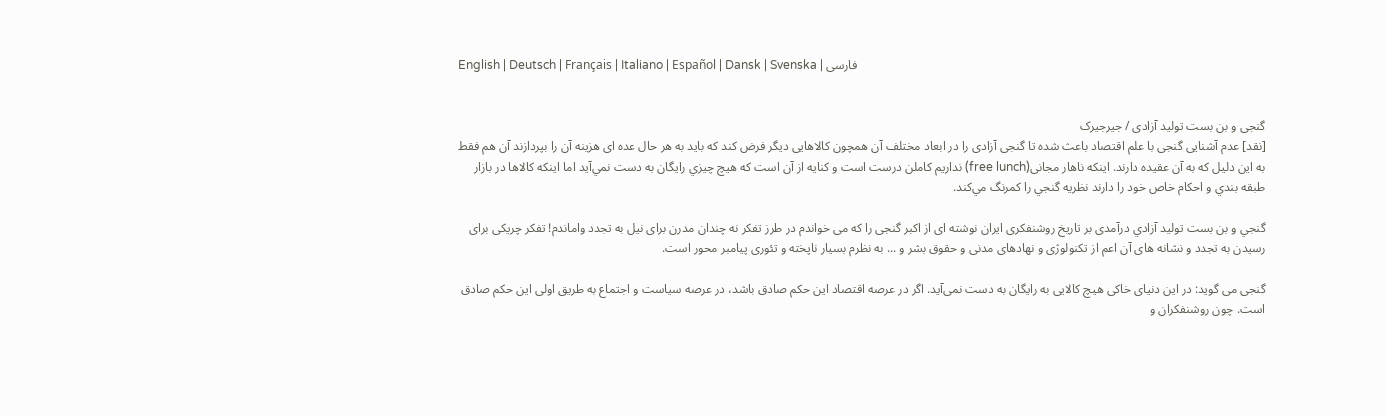English | Deutsch | Français | Italiano | Español | Dansk | Svenska | فارسی


گنجی و بن بست توليد آزادی / جیرجیرک
[نقد] عدم آشنایی گنجی با علم اقتصاد باعث شده تا گنجی آزادی را در ابعاد مختلف آن همچون کالاهایی دیگر فرض کند که باید به هر حال عده ای هزینه آن را بپردازند آن هم فقط به این دلیل که به آن عقیده دارند. اینکه ناهار مجانی(free lunch) نداريم كاملن درست است و كنايه از آن است كه هيچ چيزي رايگان به دست نمي‌آيد اما اينكه كالاها در بازار طبقه بندي و احكام خاص خود را دارند نظريه گنجي را كمرنگ مي‌كند.

گنجي و بن بست توليد آزادي درآمدی بر تاریخ روشنفکری ایران نوشته ای از اکبر گنجی را که می خواندم در طرز تفکر نه چندان مدرن برای نیل به تجدد واماندم! تفکر چریکی برای رسیدن به تجدد و نشانه های آن اعم از تکنولوژی و نهادهای مدنی و حقوق بشر و ... به نظرم بسیار ناپخته و تئوری پیامبر محور است.

گنجی می گوید: در این دنیای خاکی هیچ کالایی به رایگان به دست نمی‌آید. اگر در عرصه اقتصاد این حکم صادق باشد، در عرصه سیاست و اجتماع به طریق اولی این حکم صادق است. چون روشنفکران و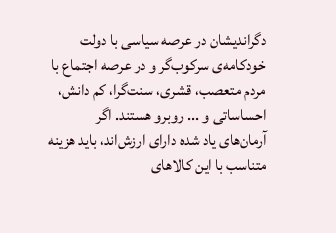دگراندیشان در عرصه سیاسی با دولت خودکامه‌ی سرکوب‌گر و در عرصه اجتماع با مردم متعصب، قشری، سنت‌گرا، کم دانش، احساساتی و ... روبرو هستند. اگر آرمان‌های یاد شده دارای ارزش‌اند، باید هزینه متناسب با این کالاهای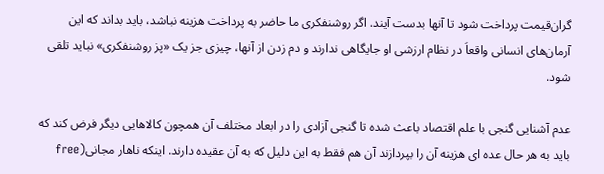گران‌قیمت پرداخت شود تا آنها بدست آیند. اگر روشنفکری ما حاضر به پرداخت هزینه نباشد، باید بداند که این آرمان‌های انسانی واقعاَ در نظام ارزشی او جایگاهی ندارند و دم زدن از آنها، چیزی جز یک «پز روشنفکری» نباید تلقی شود.

عدم آشنایی گنجی با علم اقتصاد باعث شده تا گنجی آزادی را در ابعاد مختلف آن همچون کالاهایی دیگر فرض کند که باید به هر حال عده ای هزینه آن را بپردازند آن هم فقط به این دلیل که به آن عقیده دارند. اینکه ناهار مجانی(free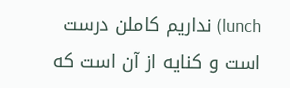lunch) نداريم كاملن درست است و كنايه از آن است كه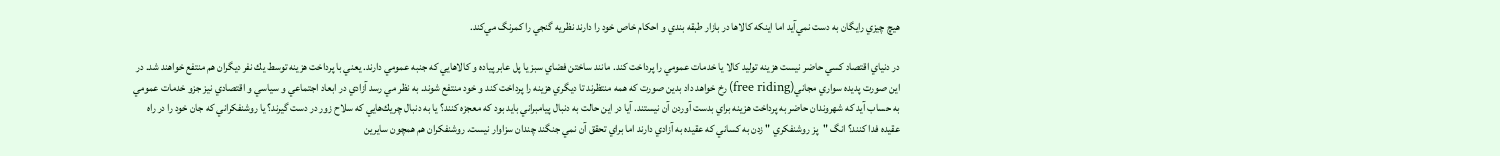هيچ چيزي رايگان به دست نمي‌آيد اما اينكه كالاها در بازار طبقه بندي و احكام خاص خود را دارند نظريه گنجي را كمرنگ مي‌كند.

در دنياي اقتصاد كسي حاضر نيست هزينه توليد كالا يا خدمات عمومي را پرداخت كند. مانند ساختن فضاي سبز يا پل عابر پياده و كالاهايي كه جنبه عمومي دارند. يعني با پرداخت هزينه توسط يك نفر ديگران هم منتفع خواهند شد. در اين صورت پديده سواري مجاني(free riding) رخ خواهد داد بدين صورت كه همه منتظرند تا ديگري هزينه را پرداخت كند و خود منتفع شوند. به نظر مي رسد آزادي در ابعاد اجتماعي و سياسي و اقتصادي نيز جزو خدمات عمومي به حساب آيد كه شهروندان حاضر به پرداخت هزينه براي بدست آوردن آن نيستند. آيا در اين حالت به دنبال پيامبراني بايد بود كه معجزه كنند؟ يا به دنبال چريك‌هايي كه سلاح زور در دست گيرند؟ يا روشنفكراني كه جان خود را در راه عقيده فدا كنند؟ انگ "پز روشنفكري " زدن به كساني كه عقيده به آزادي دارند اما براي تحقق آن نمي جنگند چندان سزاوار نيست. روشنفكران هم همچون سايرين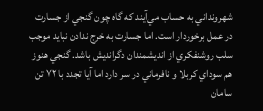شهرونداني به حساب مي‌آيند كه گاه چون گنجي از جسارت در عمل برخوردار است. اما جسارت به خرج ندادن نبايد موجب سلب روشنفكري از انديشمندان دگرانديش باشد. گنجي هنوز هم سوداي كربلا و نافرماني در سر دارد اما آيا تجدد با ۷۲ تن سامان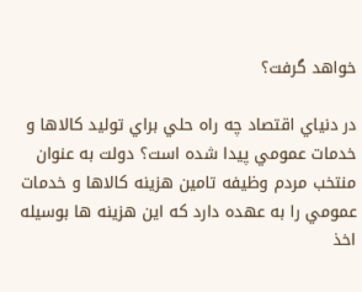خواهد گرفت؟

در دنياي اقتصاد چه راه حلي براي توليد كالاها و خدمات عمومي پيدا شده است؟ دولت به عنوان منتخب مردم وظيفه تامين هزينه كالاها و خدمات عمومي را به عهده دارد كه اين هزينه ها بوسيله اخذ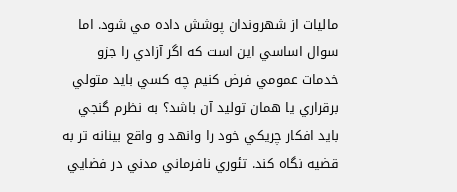ماليات از شهروندان پوشش داده مي شود. اما سوال اساسي اين است كه اگر آزادي را جزو خدمات عمومي فرض كنيم چه كسي بايد متولي برقراري يا همان توليد آن باشد؟ به نظرم گنجي بايد افكار چريكي خود را وانهد و واقع بينانه تر به قضيه نگاه كند. تئوري نافرماني مدني در فضايي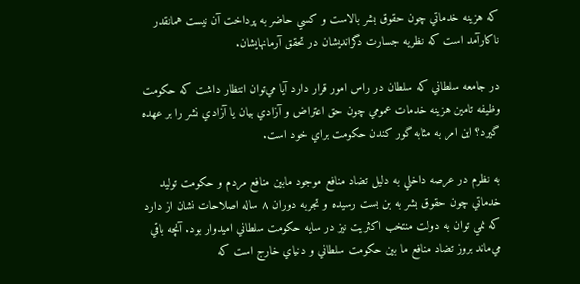كه هزينه خدماتي چون حقوق بشر بالاست و كسي حاضر به پرداخت آن نيست همانقدر ناكارآمد است كه نظريه جسارت دگرانديشان در تحقق آرمانهايشان.

در جامعه سلطاني كه سلطان در راس امور قرار دارد آيا مي‌توان انتظار داشت كه حكومت وظيفه تامين هزينه خدمات عمومي چون حق اعتراض و آزادي بيان يا آزادي نشر را بر عهده گيرد؟ اين امر به مثابه گور كندن حكومت براي خود است.

به نظرم در عرصه داخلي به دليل تضاد منافع موجود مابين منافع مردم و حكومت توليد خدماتي چون حقوق بشر به بن بست رسيده و تجربه دوران ۸ ساله اصلاحات نشان از دارد كه نمي توان به دولت منتخب اكثريت نيز در سايه حكومت سلطاني اميدوار بود. آنچه باقي مي‌ماند بروز تضاد منافع ما بين حكومت سلطاني و دنياي خارج است كه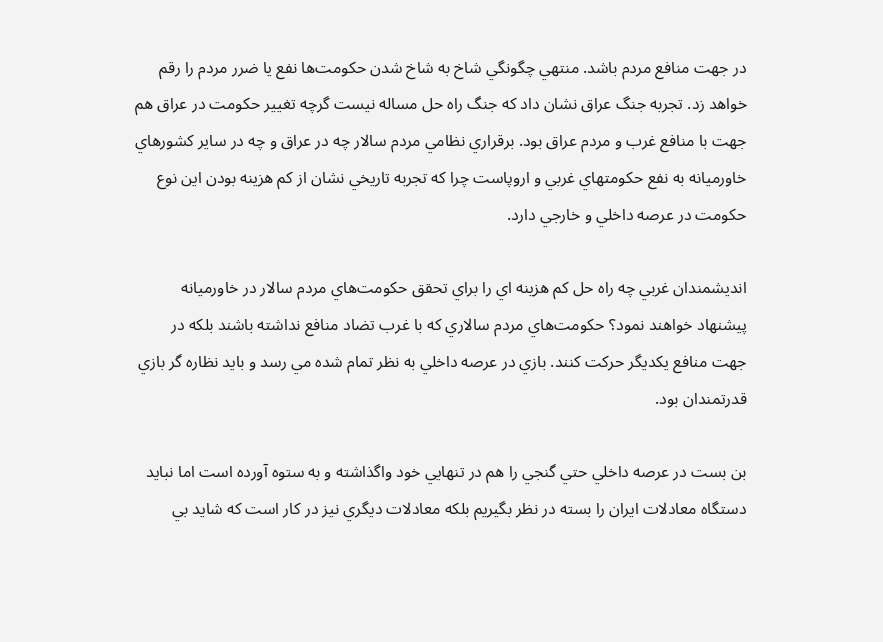در جهت منافع مردم باشد. منتهي چگونگي شاخ به شاخ شدن حكومت‌ها نفع يا ضرر مردم را رقم خواهد زد. تجربه جنگ عراق نشان داد كه جنگ راه حل مساله نيست گرچه تغيير حكومت در عراق هم جهت با منافع غرب و مردم عراق بود. برقراري نظامي مردم سالار چه در عراق و چه در ساير كشورهاي خاورميانه به نفع حكومتهاي غربي و اروپاست چرا كه تجربه تاريخي نشان از كم هزينه بودن اين نوع حكومت در عرصه داخلي و خارجي دارد.

انديشمندان غربي چه راه حل كم هزينه اي را براي تحقق حكومت‌هاي مردم سالار در خاورميانه پيشنهاد خواهند نمود؟ حكومت‌هاي مردم سالاري كه با غرب تضاد منافع نداشته باشند بلكه در جهت منافع يكديگر حركت كنند. بازي در عرصه داخلي به نظر تمام شده مي رسد و بايد نظاره گر بازي قدرتمندان بود.

بن بست در عرصه داخلي حتي گنجي را هم در تنهايي خود واگذاشته و به ستوه آورده است اما نبايد دستگاه معادلات ايران را بسته در نظر بگيريم بلكه معادلات ديگري نيز در كار است كه شايد بي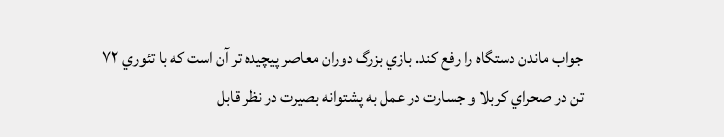جواب ماندن دستگاه را رفع كند. بازي بزرگ دوران معاصر پيچيده تر آن است كه با تئوري ۷۲ تن در صحراي كربلا و جسارت در عمل به پشتوانه بصيرت در نظر قابل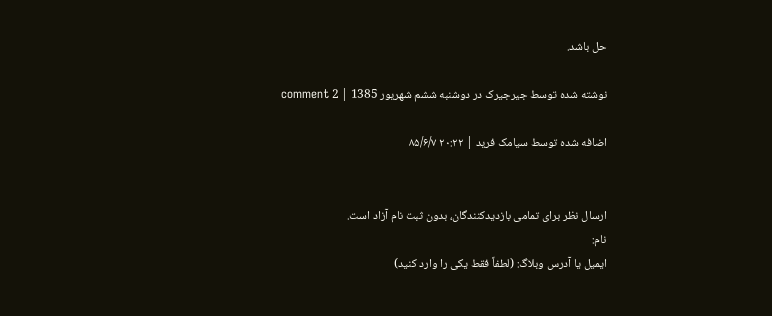حل باشد.

نوشته شده توسط جیرجیرک در دوشنبه ششم شهريور 1385 | 2 comment

اضافه شده توسط سیامک فرید | ۲۰:۲۲ ۸۵/۶/۷


ارسال نظر برای تمامی بازديدکنندگان، بدون ثبت نام آزاد است.
نام:
ايميل يا آدرس وبلاگ: (لطفاً فقط يکی را وارد کنيد)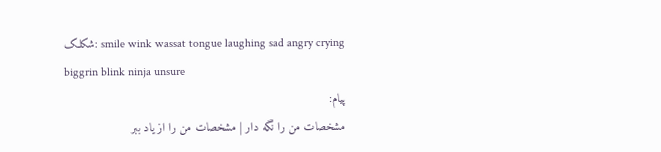شکلک: smile wink wassat tongue laughing sad angry crying biggrin blink ninja unsure
پيام:
مشخصات من را نگه دار | مشخصات من را از یاد ببر